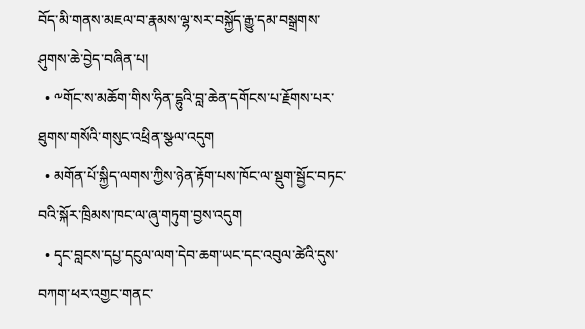བོད་མི་གནས་མཇལ་བ་རྣམས་ལྷ་སར་བསྐྱོད་རྒྱུ་དམ་བསྒྲགས་ཤུགས་ཆེ་བྱེད་བཞིན་པ།
  • ༸གོང་ས་མཆོག་གིས་ཧིན་དྷུའི་བླ་ཆེན་དགོངས་པ་རྗོགས་པར་ཐུགས་གསོའི་གསུང་འཕྲིན་སྩལ་འདུག
  • མགོན་པོ་སྐྱིད་ལགས་ཀྱིས་ཉེན་རྟོག་པས་ཁོང་ལ་སྡུག་སྦྱོང་བཏང་བའི་སྐོར་ཁྲིམས་ཁང་ལ་ཞུ་གཏུག་བྱས་འདུག
  • དྭང་བླངས་དཔྱ་དངུལ་ལག་དེབ་ཆག་ཡང་དང་འབུལ་ཚེའི་དུས་བཀག་ཕར་འགྱང་གནང་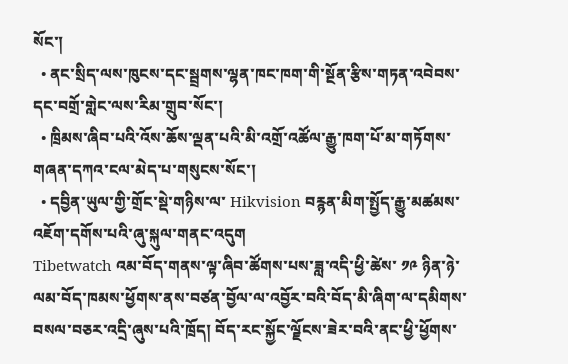སོང་།
  • ནང་སྲིད་ལས་ཁུངས་དང་སྦྲགས་ལྷན་ཁང་ཁག་གི་སྔོན་རྩིས་གཏན་འབེབས་དང་བགྲོ་གླེང་ལས་རིམ་གྲུབ་སོང་།
  • ཁྲིམས་ཞིབ་པའི་འོས་ཆོས་ལྡན་པའི་མི་འགྲོ་འཚོལ་རྒྱུ་ཁག་པོ་མ་གཏོགས་གཞན་དཀའ་ངལ་མེད་པ་གསུངས་སོང་།
  • དབྱིན་ཡུལ་གྱི་གྲོང་སྡེ་གཉིས་ལ་ Hikvision བརྙན་མིག་སྤྱོད་རྒྱུ་མཚམས་འཇོག་དགོས་པའི་ཞུ་སྐུལ་གནང་འདུག
Tibetwatch འམ་བོད་གནས་ལྟ་ཞིབ་ཚོགས་པས་ཟླ་འདི་ཕྱི་ཚེས་ ༡༩ ཉིན་ཉེ་ལམ་བོད་ཁམས་ཕྱོགས་ནས་བཙན་བྱོལ་ལ་འབྱོར་བའི་བོད་མི་ཞིག་ལ་དམིགས་བསལ་བཅར་འདྲི་ཞུས་པའི་ཁྲོད། བོད་རང་སྐྱོང་ལྗོངས་ཟེར་བའི་ནང་ཕྱི་ཕྱོགས་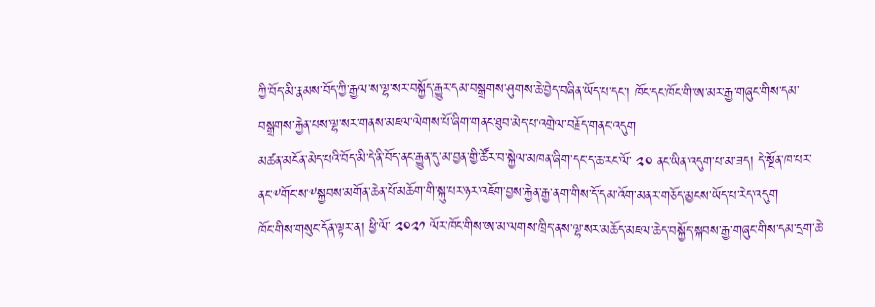ཀྱི་བོད་མི་རྣམས་བོད་ཀྱི་རྒྱལ་ས་ལྷ་སར་བསྐྱོད་རྒྱུར་དམ་བསྒྲགས་ཤུགས་ཆེ་བྱེད་བཞིན་ཡོད་པ་དང་། ཁོང་དང་ཁོང་གི་ཨ་མར་རྒྱ་གཞུང་གིས་དམ་བསྒྲགས་རྐྱེན་པས་ལྷ་སར་གནས་མཇལ་ལེགས་པོ་ཞིག་གནང་ཐུབ་མེད་པ་འགྲེལ་བརྗོད་གནང་འདུག
མཚན་མངོན་མེད་པའི་བོད་མི་དེ་ནི་བོད་ནང་རྒྱུན་དུ་མ་བྱན་གྱི་ཚོར་བ་སྐྱེལ་མཁན་ཞིག་དང་ད་ཆ་རང་ལོ་ ༢༠ ནང་ཡིན་འདུག་པ་མ་ཟད། དེ་སྔོན་ཁ་པར་ནང་༸གོང་ས་༸སྐྱབས་མགོན་ཆེན་པོ་མཆོག་གི་སྐུ་པར་ཉར་འཇོག་བྱས་རྐྱེན་རྒྱ་ནག་གིས་དོ་དམ་འོག་མནར་གཅོད་མྱངས་ཡོད་པ་རེད་འདུག
ཁོང་གིས་གསུང་དོན་ལྟར་ན། ཕྱི་ལོ་ ༢༠༢༡ ལོར་ཁོང་གིས་ཨ་མ་ལགས་ཁྲིད་ནས་ལྷ་སར་མཆོད་མཇལ་ཆེད་བསྐྱོད་སྐབས་རྒྱ་གཞུང་གིས་དམ་དྲག་ཆེ་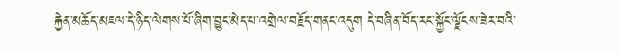རྐྱེན་མཆོད་མཇལ་དེ་ཉིད་ལེགས་པོ་ཞིག་བྱུང་མེད་པ་འགྲེལ་བརྗོད་གནང་འདུག དེ་བཞིན་བོད་རང་སྐྱོང་ལྗོངས་ཟེར་བའི་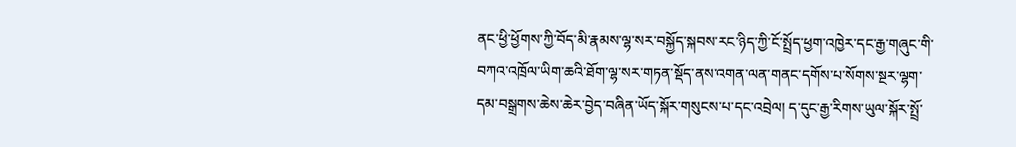ནང་ཕྱི་ཕྱོགས་ཀྱི་བོད་མི་རྣམས་ལྷ་སར་བསྐྱོད་སྐབས་རང་ཉིད་ཀྱི་ངོ་སྤྲོད་ཕྱག་འཁྱེར་དང་རྒྱ་གཞུང་གི་བཀའ་འཁྲོལ་ཡིག་ཆའི་ཐོག་ལྷ་སར་གཏན་སྡོད་ནས་འགན་ལན་གནང་དགོས་པ་སོགས་སྔར་ལྷག་དམ་བསྒྲགས་ཆེས་ཆེར་བྱེད་བཞིན་ཡོད་སྐོར་གསུངས་པ་དང་འབྲེལ། ད་དུང་རྒྱ་རིགས་ཡུལ་སྐོར་སྤྲོ་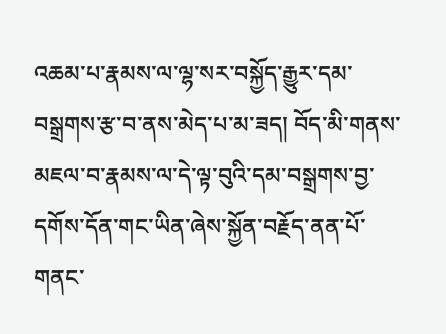འཆམ་པ་རྣམས་ལ་ལྷ་སར་བསྐྱོད་རྒྱུར་དམ་བསྒྲགས་རྩ་བ་ནས་མེད་པ་མ་ཟད། བོད་མི་གནས་མཇལ་བ་རྣམས་ལ་དེ་ལྟ་བུའི་དམ་བསྒྲགས་བྱ་དགོས་དོན་གང་ཡིན་ཞེས་སྐྱོན་བརྗོད་ནན་པོ་གནང་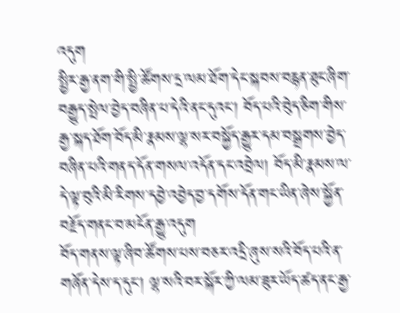འདུག
སྤྱིར་རྒྱ་ནག་གི་སྤྱི་ཚོགས་དྲ་ལམ་ཐོག་དེང་སྐབས་བརྙན་ཐུང་ཞིག་བརྒྱུད་སྤེལ་བྱེད་བཞིན་པ་དེའི་ནང་དུའང། བོད་པའི་བེུད་ཅིག་གིས་རྒྱ་སྐད་ཐོག་བོད་མི་རྣམས་ལྷ་སར་བསྐྱོད་རྒྱུར་དམ་བསྒྲགས་བྱེད་བཞིན་པའི་གནད་དོན་གསལ་འདོན་དང་འབྲེལ། བོད་མི་རྣམས་ལ་དེ་ལྟ་བུའི་མི་རིགས་དབྱེ་འབྱེད་བྱ་དགོས་དོན་གང་ཡིན་ཞེས་སྐྱོན་བརྗོད་གནང་བ་མངོན་རྒྱུ་འདུག
བོད་གནས་ལྟ་ཞིབ་ཚོགས་པས་བཅར་འདྲི་ཞུས་སའི་བོད་པའི་ན་གཞོན་དེས་ད་དུང་། ལྷ་སའི་བར་སྐོར་ཀྱི་ལམ་ཟུར་ཡོད་ཚད་ནང་རྒྱ་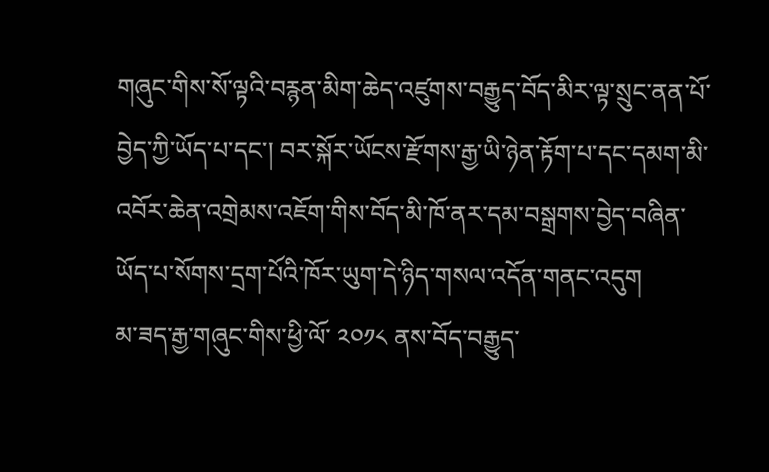གཞུང་གིས་སོ་ལྟའི་བརྙན་མིག་ཆེད་འཛུགས་བརྒྱུད་བོད་མིར་ལྟ་སྲུང་ནན་པོ་བྱེད་ཀྱི་ཡོད་པ་དང་། བར་སྐོར་ཡོངས་རྫོགས་རྒྱ་ཡི་ཉེན་རྟོག་པ་དང་དམག་མི་འབོར་ཆེན་འགྲེམས་འཇོག་གིས་བོད་མི་ཁོ་ནར་དམ་བསྒྲགས་བྱེད་བཞིན་ཡོད་པ་སོགས་དྲག་པོའི་ཁོར་ཡུག་དེ་ཉིད་གསལ་འདོན་གནང་འདུག
མ་ཟད་རྒྱ་གཞུང་གིས་ཕྱི་ལོ་ ༢༠༡༨ ནས་བོད་བརྒྱུད་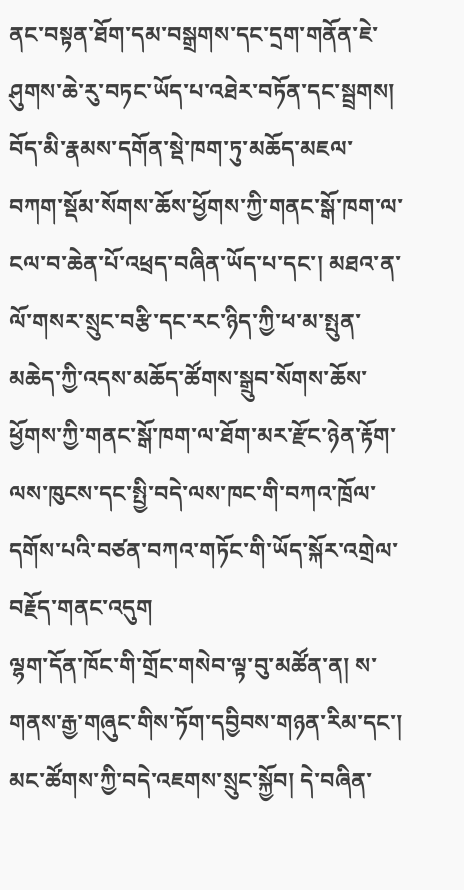ནང་བསྟན་ཐོག་དམ་བསྒྲགས་དང་དྲག་གནོན་ཇེ་ཤུགས་ཆེ་རུ་བཏང་ཡོད་པ་འཐེར་བཏོན་དང་སྦྲགས།  བོད་མི་རྣམས་དགོན་སྡེ་ཁག་ཏུ་མཆོད་མཇལ་བཀག་སྡོམ་སོགས་ཆོས་ཕྱོགས་ཀྱི་གནང་སྒོ་ཁག་ལ་ངལ་བ་ཆེན་པོ་འཕྲད་བཞིན་ཡོད་པ་དང་། མཐའ་ན་ལོ་གསར་སྲུང་བརྩི་དང་རང་ཉིད་ཀྱི་ཕ་མ་སྤུན་མཆེད་ཀྱི་འདས་མཆོད་ཚོགས་སྒྲུབ་སོགས་ཆོས་ཕྱོགས་ཀྱི་གནང་སྒོ་ཁག་ལ་ཐོག་མར་རྫོང་ཉེན་རྟོག་ལས་ཁུངས་དང་སྤྱི་བདེ་ལས་ཁང་གི་བཀའ་ཁྲོལ་དགོས་པའི་བཙན་བཀའ་གཏོང་གི་ཡོད་སྐོར་འགྲེལ་བརྗོད་གནང་འདུག
ལྷག་དོན་ཁོང་གི་གྲོང་གསེབ་ལྟ་བུ་མཚོན་ན། ས་གནས་རྒྱ་གཞུང་གིས་ཏོག་དབྱིབས་གཉན་རིམ་དང་། མང་ཚོགས་ཀྱི་བདེ་འཇགས་སྲུང་སྐྱོབ། དེ་བཞིན་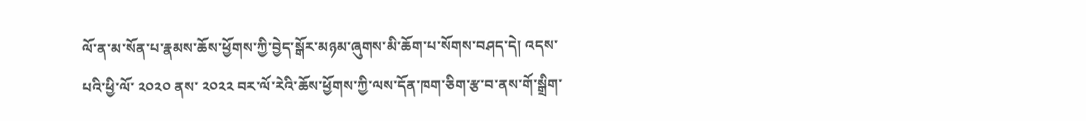ལོ་ན་མ་སོན་པ་རྣམས་ཆོས་ཕྱོགས་ཀྱི་བྱེད་སྒོར་མཉམ་ཞུགས་མི་ཆོག་པ་སོགས་བཤད་དེ། འདས་པའི་ཕྱི་ལོ་ ༢༠༢༠ ནས་ ༢༠༢༢ བར་ལོ་རེའི་ཆོས་ཕྱོགས་ཀྱི་ལས་དོན་ཁག་ཅིག་རྩ་བ་ནས་གོ་སྒྲིག་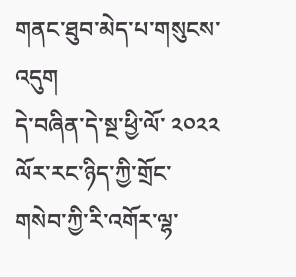གནང་ཐུབ་མེད་པ་གསུངས་འདུག
དེ་བཞིན་དེ་སྔ་ཕྱི་ལོ་ ༢༠༢༢ ལོར་རང་ཉིད་ཀྱི་གྲོང་གསེབ་ཀྱི་རི་འགོར་ལྷ་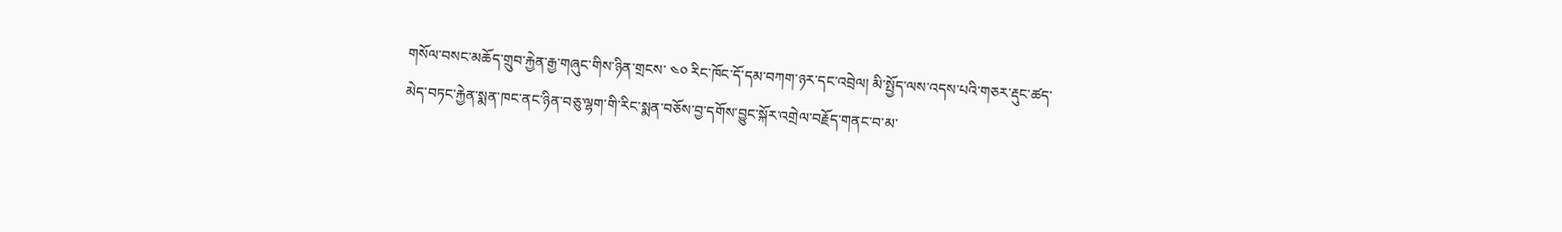གསོལ་བསང་མཆོད་གྲུབ་རྐྱེན་རྒྱ་གཞུང་གིས་ཉིན་གྲངས་ ༤༠ རིང་ཁོང་དོ་དམ་བཀག་ཉར་དང་འབྲེལ། མི་སྤྱོད་ལས་འདས་པའི་གཅར་རྡུང་ཚད་མེད་བཏང་རྐྱེན་སྨན་ཁང་ནང་ཉིན་བཅུ་ལྷག་གི་རིང་སྨན་བཅོས་བྱ་དགོས་བྱུང་སྐོར་འགྲེལ་བརྗོད་གནང་བ་མ་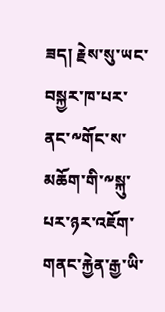ཟད། རྗེས་སུ་ཡང་བསྐྱར་ཁ་པར་ནང་༸གོང་ས་མཆོག་གི་༸སྐུ་པར་ཉར་འཇོག་གནང་རྐྱེན་རྒྱ་ཡི་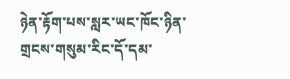ཉེན་རྟོག་པས་སླར་ཡང་ཁོང་ཉིན་གྲངས་གསུམ་རིང་དོ་དམ་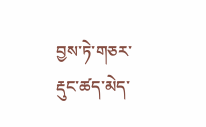བྱས་ཏེ་གཅར་རྡུང་ཚད་མེད་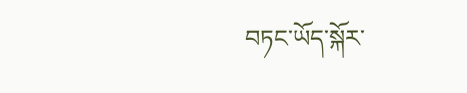བཏང་ཡོད་སྐོར་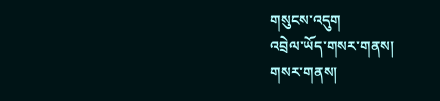གསུངས་འདུག
འབྲེལ་ཡོད་གསར་གནས།
གསར་གནས།